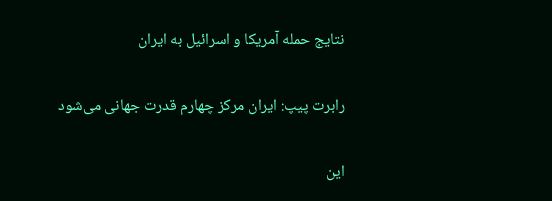نتایج حمله آمریکا و اسرائیل به ایران

رابرت پیپ: ایران مرکز چهارم قدرت جهانی می‌شود

این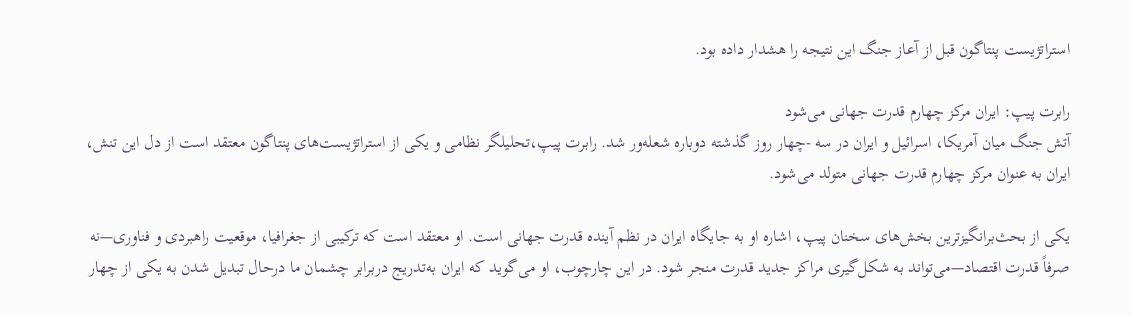استراتژیست پنتاگون قبل از آعاز جنگ این نتیجه‌ را هشدار داده بود.

رابرت پیپ: ایران مرکز چهارم قدرت جهانی می‌شود
آتش جنگ میان آمریکا، اسرائیل و ایران در سه -چهار روز گذشته دوباره شعله‌ور شد. رابرت پیپ،‌تحلیلگر نظامی و یکی از استراتژیست‌های پنتاگون معتقد است از دل این تنش، ایران به عنوان مرکز چهارم قدرت جهانی متولد می‌شود.

یکی از بحث‌برانگیزترین بخش‌های سخنان پیپ، اشاره او به جایگاه ایران در نظم آینده قدرت جهانی است. او معتقد است که ترکیبی از جغرافیا، موقعیت راهبردی و فناوری—نه صرفاً قدرت اقتصاد—می‌تواند به شکل‌گیری مراکز جدید قدرت منجر شود. در این چارچوب، او می‌گوید که ایران به‌تدریج دربرابر چشمان ما درحال تبدیل شدن به یکی از چهار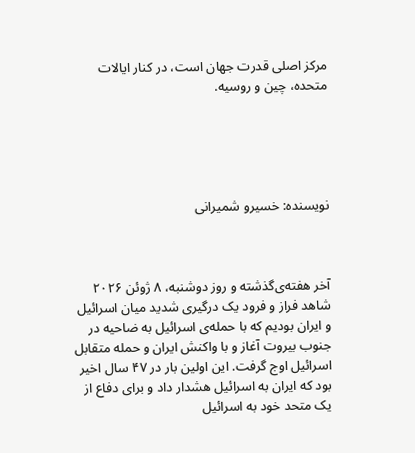مرکز اصلی قدرت جهان است، در کنار ایالات متحده، چین و روسیه.





نویسنده: خسیرو شمیرانی



آخر هفته‌ی‌گذشته و روز دوشنبه، ۸ ژوئن ۲۰۲۶ شاهد فراز و فرود یک درگیری شدید میان اسرائیل و ایران بودیم که با حمله‌ی اسرائیل به ضاحیه در جنوب بیروت آغاز و با واکنش ایران و حمله متقابل اسرائیل اوج گرفت. این اولین بار در ۴۷ سال اخیر بود که ایران به اسرائیل هشدار داد و برای دفاع از یک متحد خود به اسرائیل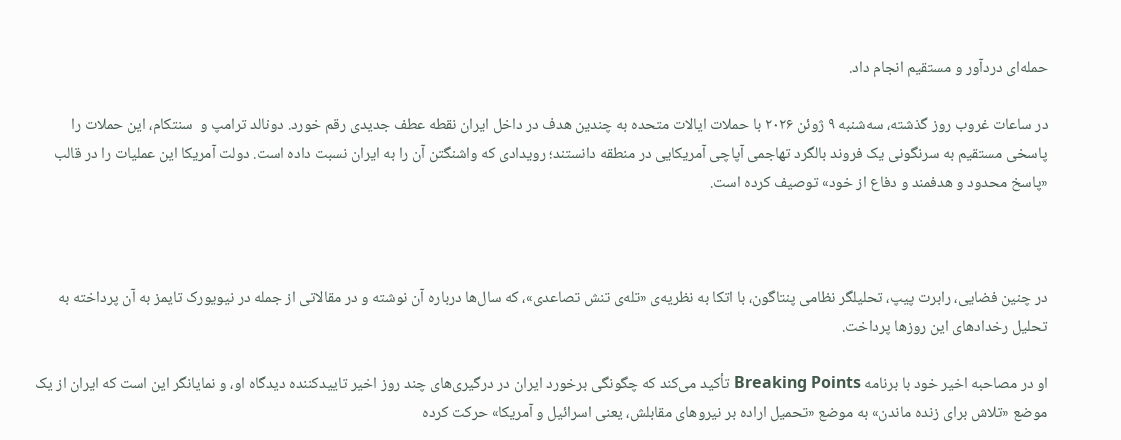حمله‌ای دردآور و مستقیم انجام داد.

در ساعات غروب روز گذشته، سه‌شنبه ۹ ژوئن ۲۰۲۶ با حملات ایالات متحده به چندین هدف در داخل ایران نقطه‌ عطف جدیدی رقم خورد. دونالد ترامپ و  سنتکام، این حملات را پاسخی مستقیم به سرنگونی یک فروند بالگرد تهاجمی آپاچی آمریکایی در منطقه دانستند؛ رویدادی که واشنگتن آن را به ایران نسبت داده است. دولت آمریکا این عملیات را در قالب «پاسخ محدود و هدفمند و دفاع از خود» توصیف کرده است.



در چنین فضایی، رابرت پیپ، تحلیلگر نظامی پنتاگون، با اتکا به نظریه‌ی «تله‌ی تنش تصاعدی»، که سال‌ها درباره آن نوشته و در مقالاتی از جمله در نیویورک تایمز به آن پرداخته به تحلیل رخدادهای این روزها پرداخت.

او در مصاحبه اخیر خود با برنامه Breaking Points تأکید می‌کند که چگونگی برخورد ایران در درگیری‌های چند روز اخیر تاییدکننده دیدگاه او، و نمایانگر این است که ایران از یک  موضع «تلاش برای زنده ماندن» به موضع «تحمیل اراده بر نیروهای مقابلش، یعنی اسرائیل و آمریکا» حرکت کرده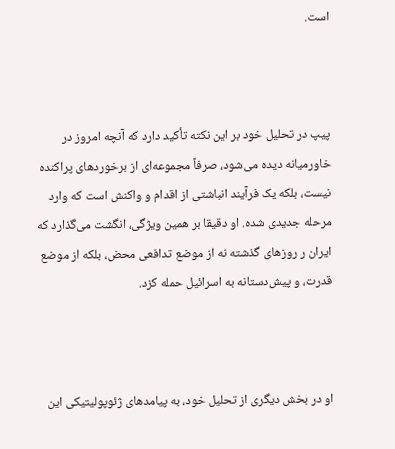است.



پیپ در تحلیل خود بر این نکته تأکید دارد که آنچه امروز در خاورمیانه دیده می‌شود، صرفاً مجموعه‌ای از برخوردهای پراکنده نیست، بلکه یک فرآیند انباشتی از اقدام و واکنش است که وارد مرحله جدیدی شده. او دقیقا بر همین ویژگی، انگشت می‌گذارد که ایران ر روزهای گذشته نه از موضع تدافعی محض، بلکه از موضع قدرت، و پیش‌دستانه به اسرائیل حمله کزد.



او در بخش دیگری از تحلیل خود، به پیامدهای ژئوپولیتیکی این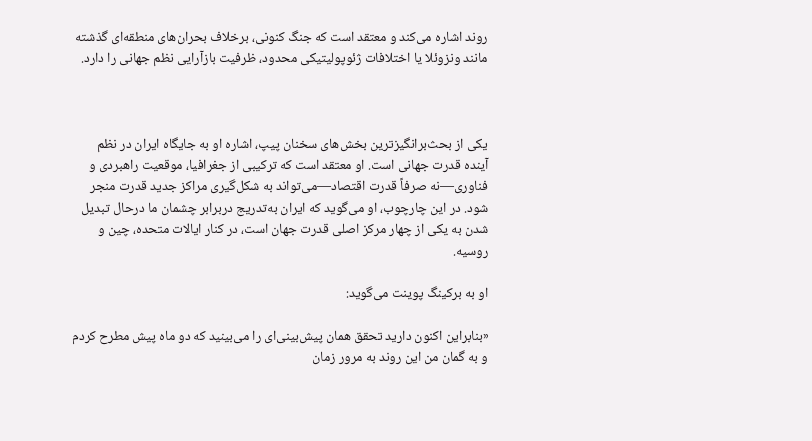روند اشاره می‌کند و معتقد است که جنگ کنونی، برخلاف بحران‌های منطقه‌ای گذشته مانند ونزوئلا یا اختلافات ژئوپولیتیکی محدود، ظرفیت بازآرایی نظم جهانی را دارد.



یکی از بحث‌برانگیزترین بخش‌های سخنان پیپ، اشاره او به جایگاه ایران در نظم آینده قدرت جهانی است. او معتقد است که ترکیبی از جغرافیا، موقعیت راهبردی و فناوری—نه صرفاً قدرت اقتصاد—می‌تواند به شکل‌گیری مراکز جدید قدرت منجر شود. در این چارچوب، او می‌گوید که ایران به‌تدریج دربرابر چشمان ما درحال تبدیل شدن به یکی از چهار مرکز اصلی قدرت جهان است، در کنار ایالات متحده، چین و روسیه.

او به برکینگ پوینت می‌گوید:

«بنابراین اکنون دارید تحقق همان پیش‌بینی‌ای را می‌بینید که دو ماه پیش مطرح کردم و به گمان من این روند به مرور زمان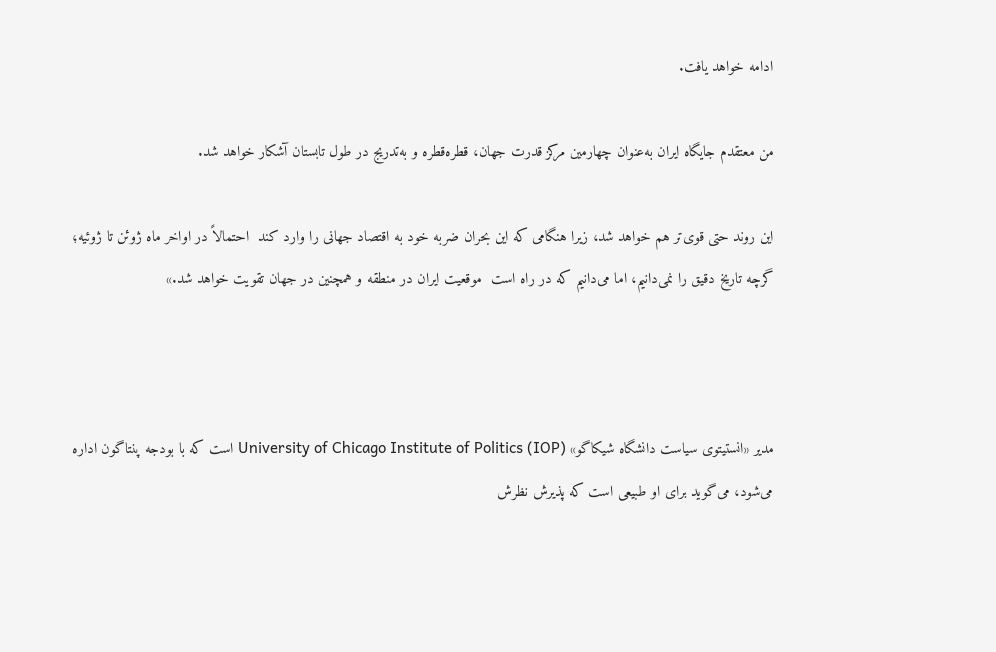ادامه خواهد یافت.

من معتقدم جایگاه ایران به‌عنوان چهارمین مرکز قدرت جهان، قطره‌قطره و به‌تدریج در طول تابستان آشکار خواهد شد.

این روند حتی قوی‌تر هم خواهد شد، زیرا هنگامی که این بحران ضربه خود به اقتصاد جهانی را وارد کند  احتمالاً در اواخر ماه ژوئن تا ژوئیه؛ گرچه تاریخ دقیق را نمی‌دانیم، اما می‌دانیم که در راه است  موقعیت ایران در منطقه و همچنین در جهان تقویت خواهد شد.»



مدیر «انستیتوی سیاست دانشگاه شیکاگو» University of Chicago Institute of Politics (IOP) است که با بودجه پنتاگون اداره می‌شود، می‌گوید برای او طبیعی است که پذیرش نظرش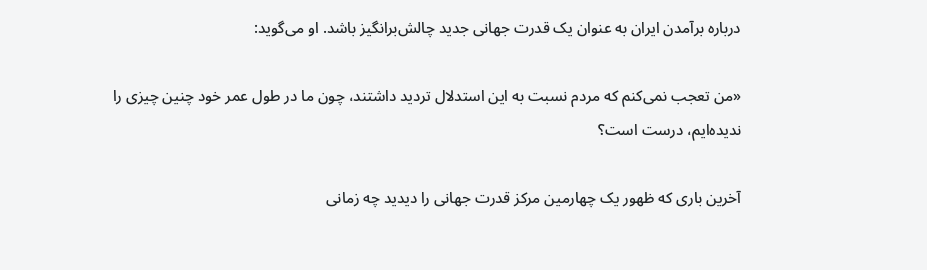درباره برآمدن ایران به عنوان یک قدرت جهانی جدید چالش‌برانگیز باشد. او می‌گوید:

«من تعجب نمی‌کنم که مردم نسبت به این استدلال تردید داشتند، چون ما در طول عمر خود چنین چیزی را ندیده‌ایم، درست است؟

آخرین باری که ظهور یک چهارمین مرکز قدرت جهانی را دیدید چه زمانی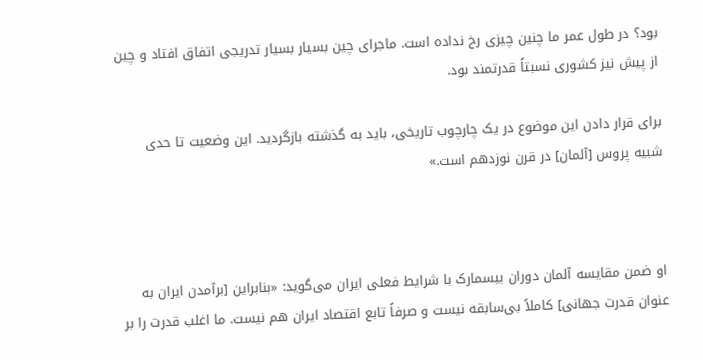بود؟ در طول عمر ما چنین چیزی رخ نداده است. ماجرای چین بسیار بسیار تدریجی اتفاق افتاد و چین از پیش نیز کشوری نسبتاً قدرتمند بود.

برای قرار دادن این موضوع در یک چارچوب تاریخی، باید به گذشته بازگردید. این وضعیت تا حدی شبیه پروس [آلمان] در قرن نوزدهم است.»



او ضمن مقایسه آلمان دوران بیسمارک با شرایط فعلی ایران می‌گوید: «بنابراین [برآمدن ایران به عنوان قدرت جهانی] کاملاً بی‌سابقه نیست و صرفاً تابع اقتصاد ایران هم نیست. ما اغلب قدرت را بر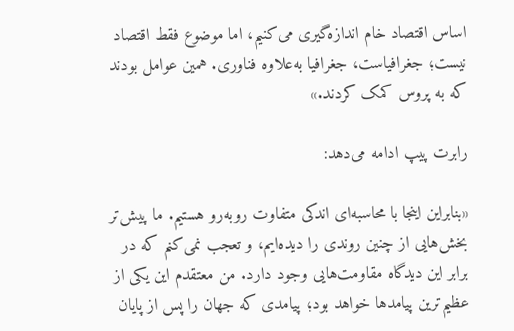اساس اقتصاد خام اندازه‌گیری می‌کنیم، اما موضوع فقط اقتصاد نیست؛ جغرافیاست، جغرافیا به‌علاوه فناوری. همین عوامل بودند که به پروس کمک کردند.»

رابرت پیپ ادامه می‌دهد:

«بنابراین اینجا با محاسبه‌ای اندکی متفاوت روبه‌رو هستیم. ما پیش‌تر بخش‌هایی از چنین روندی را دیده‌ایم، و تعجب نمی‌کنم که در برابر این دیدگاه مقاومت‌هایی وجود دارد. من معتقدم این یکی از عظیم‌ترین پیامدها خواهد بود؛ پیامدی که جهان را پس از پایان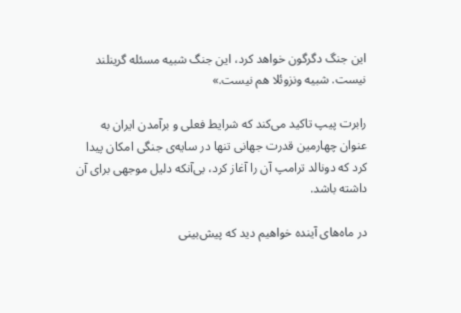این جنگ دگرگون خواهد کرد، این جنگ شبیه مسئله گرینلند نیست. شبیه ونزوئلا هم نیست.»

رابرت پیپ تاکید می‌کند که شرایط فعلی و برآمدن ایران به عنوان چهارمین قدرت جهانی تنها در سایه‌ی جنگی امکان پیدا کرد که دونالد ترامپ آن را آغاز کرد، بی‌آنکه دلیل موجهی برای آن داشته باشد.

در ماه‌های آینده خواهیم دید که پیش‌بینی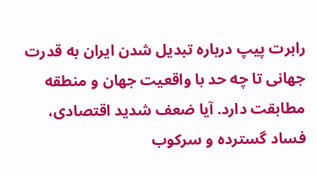رابرت پیپ درباره تبدیل شدن ایران به قدرت جهانی تا چه حد با واقعیت جهان و منطقه مطابقت دارد. آیا ضعف شدید اقتصادی، فساد‌ گسترده و سرکوب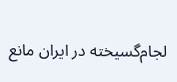لجام‌گسیخته در ایران مانع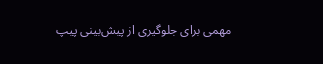مهمی برای جلوگیری از پیش‌بینی پیپ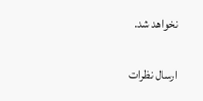نخواهد شد.

ارسال نظرات